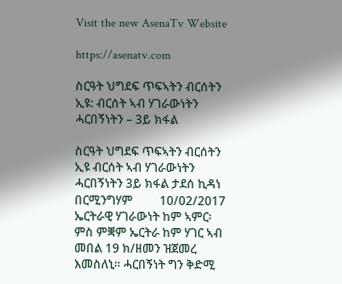Visit the new AsenaTv Website

https://asenatv.com

ስርዓት ህግደፍ ጥፍኣትን ብርሰትን ኢዩ: ብርሰት ኣብ ሃገራውነትን ሓርበኝነትን – 3ይ ክፋል

ስርዓት ህግደፍ ጥፍኣትን ብርሰትን ኢዩ ብርሰት ኣብ ሃገራውነትን ሓርበኝነትን 3ይ ክፋል ታደሰ ኪዳነ                   በርሚንግሃም         10/02/2017   ኤርትራዊ ሃገራውነት ከም ኣምር፡ ምስ ምቛም ኤርትራ ከም ሃገር ኣብ መበል 19 ክ/ዘመን ዝጀመረ እመስለኒ። ሓርበኝነት ግን ቅድሚ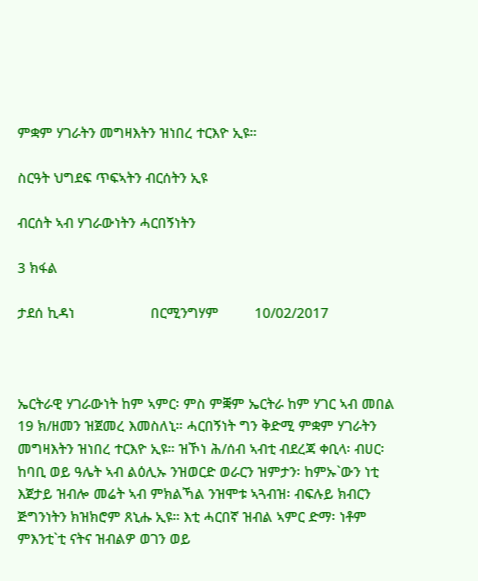ምቋም ሃገራትን መግዛእትን ዝነበረ ተርእዮ ኢዩ።

ስርዓት ህግደፍ ጥፍኣትን ብርሰትን ኢዩ

ብርሰት ኣብ ሃገራውነትን ሓርበኝነትን

3 ክፋል

ታደሰ ኪዳነ                   በርሚንግሃም         10/02/2017



ኤርትራዊ ሃገራውነት ከም ኣምር፡ ምስ ምቛም ኤርትራ ከም ሃገር ኣብ መበል 19 ክ/ዘመን ዝጀመረ እመስለኒ። ሓርበኝነት ግን ቅድሚ ምቋም ሃገራትን መግዛእትን ዝነበረ ተርእዮ ኢዩ። ዝኾነ ሕ/ሰብ ኣብቲ ብደረጃ ቀቢላ፡ ብሀር፡ ከባቢ ወይ ዓሌት ኣብ ልዕሊኡ ንዝወርድ ወራርን ዝምታን፡ ከምኡ`ውን ነቲ እጀታይ ዝብሎ መሬት ኣብ ምክልኻል ንዝሞቱ ኣጓብዝ፡ ብፍሉይ ክብርን ጅግንነትን ክዝክሮም ጸኒሑ ኢዩ። እቲ ሓርበኛ ዝብል ኣምር ድማ፡ ነቶም ምእንቲ`ቲ ናትና ዝብልዎ ወገን ወይ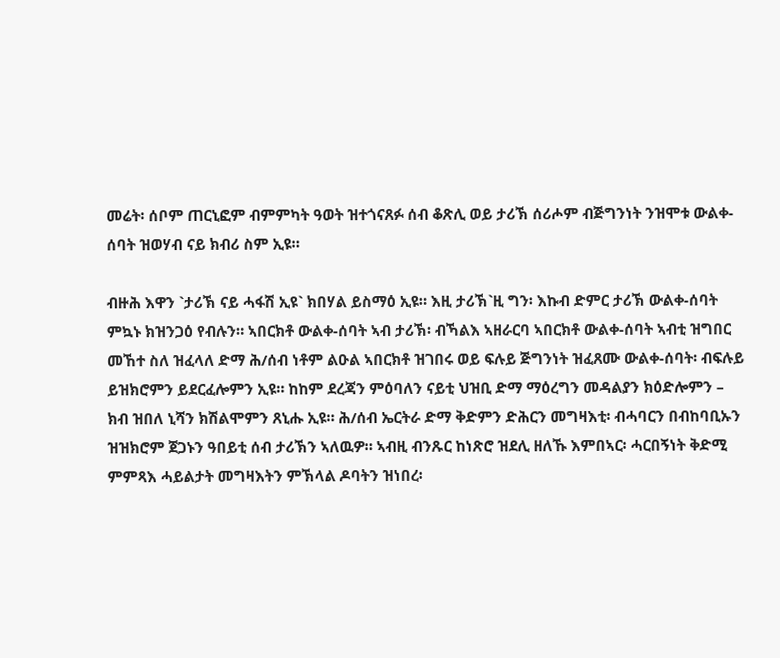መሬት፡ ሰቦም ጠርኒፎም ብምምካት ዓወት ዝተጎናጸፉ ሰብ ቆጽሊ ወይ ታሪኽ ሰሪሖም ብጅግንነት ንዝሞቱ ውልቀ-ሰባት ዝወሃብ ናይ ክብሪ ስም ኢዩ።

ብዙሕ እዋን `ታሪኽ ናይ ሓፋሽ ኢዩ` ክበሃል ይስማዕ ኢዩ። እዚ ታሪኽ`ዚ ግን፡ እኩብ ድምር ታሪኽ ውልቀ-ሰባት ምኳኑ ክዝንጋዕ የብሉን። ኣበርክቶ ውልቀ-ሰባት ኣብ ታሪኽ፡ ብኻልእ ኣዘራርባ ኣበርክቶ ውልቀ-ሰባት ኣብቲ ዝግበር መኸተ ስለ ዝፈላለ ድማ ሕ/ሰብ ነቶም ልዑል ኣበርክቶ ዝገበሩ ወይ ፍሉይ ጅግንነት ዝፈጸሙ ውልቀ-ሰባት፡ ብፍሉይ ይዝክሮምን ይደርፈሎምን ኢዩ። ከከም ደረጃን ምዕባለን ናይቲ ህዝቢ ድማ ማዕረግን መዳልያን ክዕድሎምን – ክብ ዝበለ ኒሻን ክሽልሞምን ጸኒሑ ኢዩ። ሕ/ሰብ ኤርትራ ድማ ቅድምን ድሕርን መግዛእቲ፡ ብሓባርን በብከባቢኡን ዝዝክሮም ጀጋኑን ዓበይቲ ሰብ ታሪኽን ኣለዉዎ። ኣብዚ ብንጹር ከነጽሮ ዝደሊ ዘለኹ እምበኣር፡ ሓርበኝነት ቅድሚ ምምጻእ ሓይልታት መግዛእትን ምኽላል ዶባትን ዝነበረ፡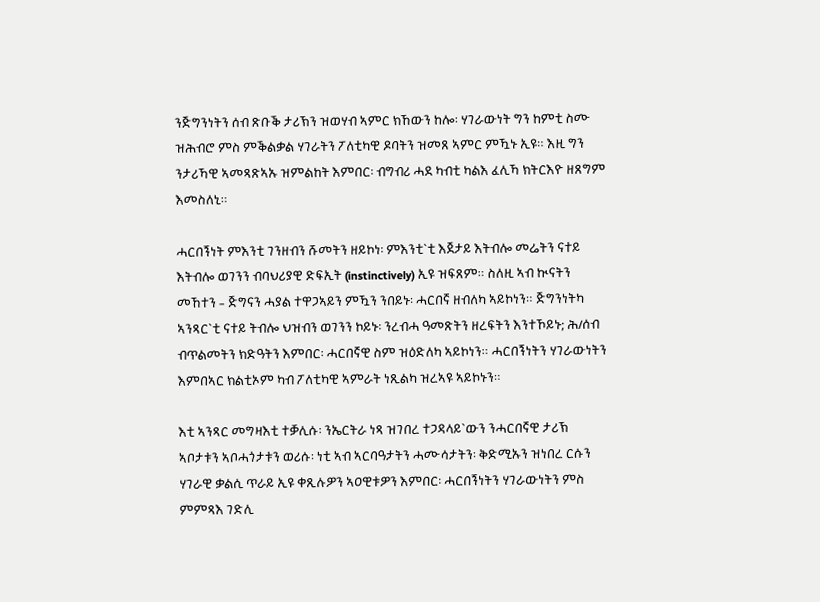ንጅግንነትን ሰብ ጽቡቕ ታሪኽን ዝወሃብ ኣምር ክኸውን ከሎ፡ ሃገራውነት ግን ከምቲ ስሙ ዝሕብሮ ምስ ምቕልቃል ሃገራትን ፖለቲካዊ ዶባትን ዝመጸ ኣምር ምዃኑ ኢዩ። እዚ ግን ንታሪኻዊ ኣመጻጽኣኡ ዝምልከት እምበር፡ ብግብሪ ሓደ ካብቲ ካልእ ፈሊኻ ክትርእዮ ዘጸግም እመስለኒ።

ሓርበኝነት ምእንቲ ገንዘብን ሹመትን ዘይኮነ፡ ምእንቲ`ቲ እጀታይ እትብሎ መሬትን ናተይ እትብሎ ወገንን ብባህሪያዊ ድፍኢት (instinctively) ኢዩ ዝፍጸም። ስለዚ ኣብ ኲናትን መኸተን – ጅግናን ሓያል ተዋጋኣይን ምዃን ንበይኑ፡ ሓርበኛ ዘብለካ ኣይኮነን። ጅግንነትካ ኣንጻር`ቲ ናተይ ትብሎ ህዝብን ወገንን ኮይኑ፡ ንረብሓ ዓመጽትን ዘረፍትን እንተኾይኑ; ሕ/ሰብ ብጥልመትን ክድዓትን እምበር፡ ሓርበኛዊ ስም ዝዕድለካ ኣይኮነን። ሓርበኝነትን ሃገራውነትን እምበኣር ክልቲኦም ካብ ፖለቲካዊ ኣምራት ነጺልካ ዝረኣዩ ኣይኮኑን።

እቲ ኣንጻር መግዛእቲ ተቓሊሱ፡ ንኤርትራ ነጻ ዝገበረ ተጋዳላይ`ውን ንሓርበኛዊ ታሪኽ ኣቦታቱን ኣቦሓጎታቱን ወሪሱ፡ ነቲ ኣብ ኣርባዓታትን ሓሙሳታትን፡ ቅድሚኡን ዝነበረ ርሱን ሃገራዊ ቃልሲ ጥራይ ኢዩ ቀጺሉዎን ኣዐዊቱዎን እምበር፡ ሓርበኝነትን ሃገራውነትን ምስ ምምጻእ ገድሊ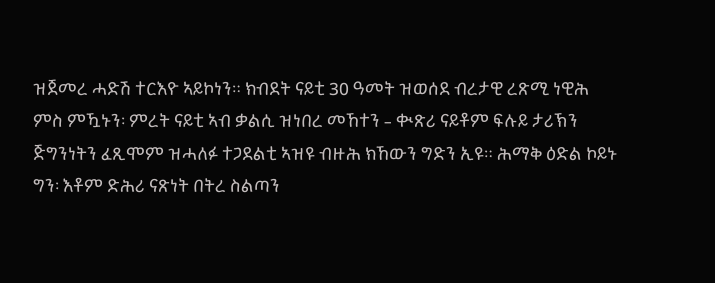ዝጀመረ ሓድሽ ተርእዮ ኣይኮነን። ክብደት ናይቲ 30 ዓመት ዝወሰደ ብረታዊ ረጽሚ ነዊሕ ምስ ምዃኑን፡ ምረት ናይቲ ኣብ ቃልሲ ዝነበረ መኸተን – ቊጽሪ ናይቶም ፍሉይ ታሪኽን ጅግንነትን ፈጺሞም ዝሓለፉ ተጋደልቲ ኣዝዩ ብዙሕ ክኸውን ግድን ኢዩ። ሕማቅ ዕድል ኮይኑ ግን፡ እቶም ድሕሪ ናጽነት በትረ ስልጣን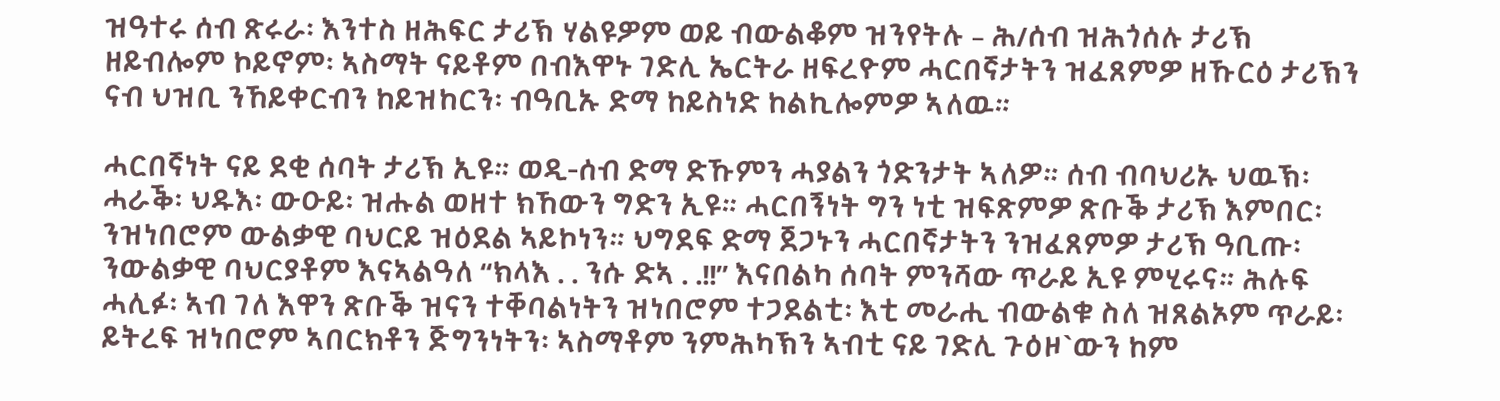ዝዓተሩ ሰብ ጽሩራ፡ እንተስ ዘሕፍር ታሪኽ ሃልዩዎም ወይ ብውልቆም ዝንየትሉ – ሕ/ሰብ ዝሕጎሰሉ ታሪኽ ዘይብሎም ኮይኖም፡ ኣስማት ናይቶም በብእዋኑ ገድሊ ኤርትራ ዘፍረዮም ሓርበኛታትን ዝፈጸምዎ ዘኹርዕ ታሪኽን ናብ ህዝቢ ንኸይቀርብን ከይዝከርን፡ ብዓቢኡ ድማ ከይስነድ ከልኪሎምዎ ኣለዉ።

ሓርበኛነት ናይ ደቂ ሰባት ታሪኽ ኢዩ። ወዲ-ሰብ ድማ ድኹምን ሓያልን ጎድንታት ኣለዎ። ሰብ ብባህሪኡ ህዉኽ፡ ሓራቕ፡ ህዱእ፡ ውዑይ፡ ዝሑል ወዘተ ክኸውን ግድን ኢዩ። ሓርበኝነት ግን ነቲ ዝፍጽምዎ ጽቡቕ ታሪኽ እምበር፡ ንዝነበሮም ውልቃዊ ባህርይ ዝዕደል ኣይኮነን። ህግደፍ ድማ ጀጋኑን ሓርበኛታትን ንዝፈጸምዎ ታሪኽ ዓቢጡ፡ ንውልቃዊ ባህርያቶም እናኣልዓለ “ክላእ . . ንሱ ድኣ . .!!” እናበልካ ሰባት ምንሻው ጥራይ ኢዩ ምሂሩና። ሕሉፍ ሓሊፉ፡ ኣብ ገለ እዋን ጽቡቕ ዝናን ተቐባልነትን ዝነበሮም ተጋደልቲ፡ እቲ መራሒ ብውልቁ ስለ ዝጸልኦም ጥራይ፡ ይትረፍ ዝነበሮም ኣበርክቶን ጅግንነትን፡ ኣስማቶም ንምሕካኽን ኣብቲ ናይ ገድሊ ጉዕዞ`ውን ከም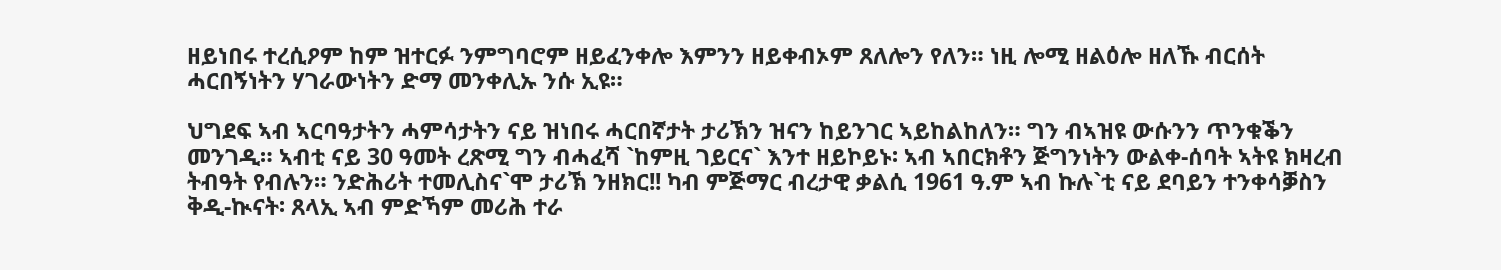ዘይነበሩ ተረሲዖም ከም ዝተርፉ ንምግባሮም ዘይፈንቀሎ እምንን ዘይቀብኦም ጸለሎን የለን። ነዚ ሎሚ ዘልዕሎ ዘለኹ ብርሰት ሓርበኝነትን ሃገራውነትን ድማ መንቀሊኡ ንሱ ኢዩ።

ህግደፍ ኣብ ኣርባዓታትን ሓምሳታትን ናይ ዝነበሩ ሓርበኛታት ታሪኽን ዝናን ከይንገር ኣይከልከለን። ግን ብኣዝዩ ውሱንን ጥንቁቕን መንገዲ። ኣብቲ ናይ 30 ዓመት ረጽሚ ግን ብሓፈሻ `ከምዚ ገይርና` እንተ ዘይኮይኑ፡ ኣብ ኣበርክቶን ጅግንነትን ውልቀ-ሰባት ኣትዩ ክዛረብ ትብዓት የብሉን። ንድሕሪት ተመሊስና`ሞ ታሪኽ ንዘክር!! ካብ ምጅማር ብረታዊ ቃልሲ 1961 ዓ.ም ኣብ ኩሉ`ቲ ናይ ደባይን ተንቀሳቓስን ቅዲ-ኲናት፡ ጸላኢ ኣብ ምድኻም መሪሕ ተራ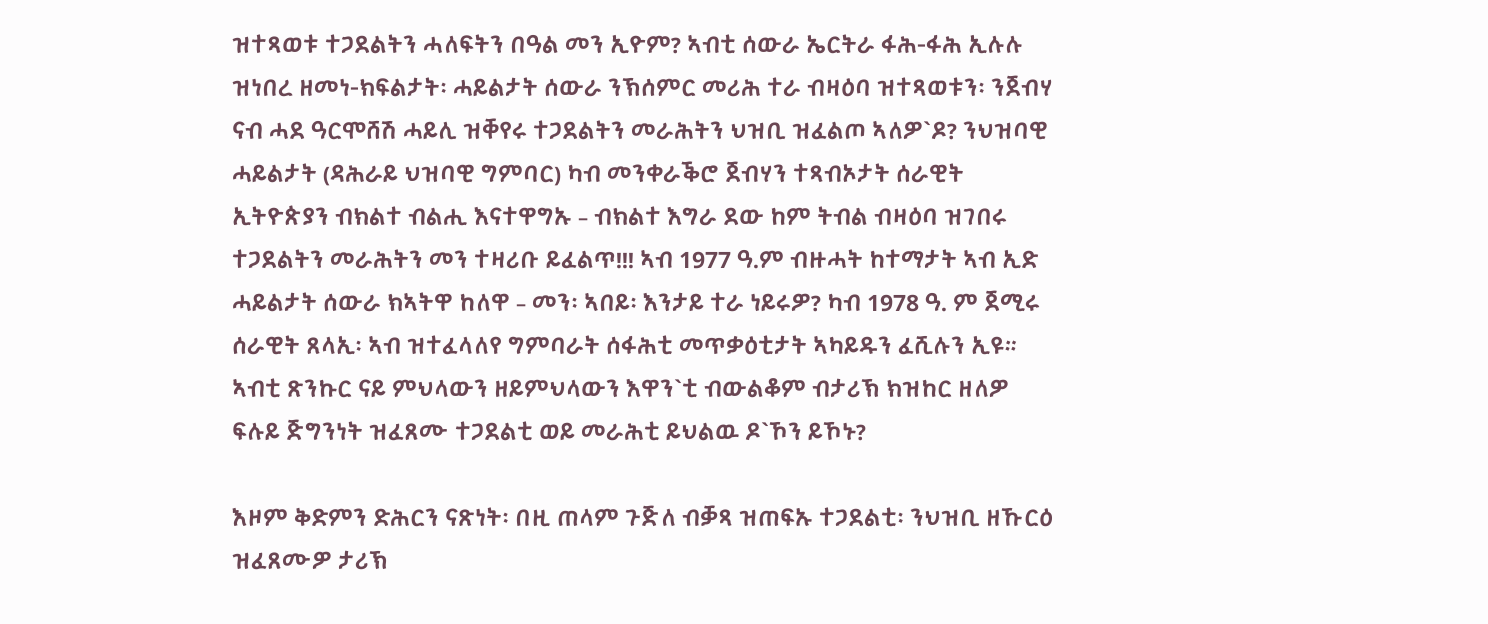ዝተጻወቱ ተጋደልትን ሓለፍትን በዓል መን ኢዮም? ኣብቲ ሰውራ ኤርትራ ፋሕ-ፋሕ ኢሉሉ ዝነበረ ዘመነ-ክፍልታት፡ ሓይልታት ሰውራ ንኽሰምር መሪሕ ተራ ብዛዕባ ዝተጻወቱን፡ ንጀብሃ ናብ ሓደ ዓርሞሸሽ ሓይሊ ዝቐየሩ ተጋደልትን መራሕትን ህዝቢ ዝፈልጦ ኣለዎ`ዶ? ንህዝባዊ ሓይልታት (ዳሕራይ ህዝባዊ ግምባር) ካብ መንቀራቕሮ ጀብሃን ተጻብኦታት ሰራዊት ኢትዮጵያን ብክልተ ብልሒ እናተዋግኡ – ብክልተ እግራ ደው ከም ትብል ብዛዕባ ዝገበሩ ተጋደልትን መራሕትን መን ተዛሪቡ ይፈልጥ!!! ኣብ 1977 ዓ.ም ብዙሓት ከተማታት ኣብ ኢድ ሓይልታት ሰውራ ክኣትዋ ከለዋ – መን፡ ኣበይ፡ እንታይ ተራ ነይሩዎ? ካብ 1978 ዓ. ም ጀሚሩ ሰራዊት ጸላኢ፡ ኣብ ዝተፈላለየ ግምባራት ሰፋሕቲ መጥቃዕቲታት ኣካይዱን ፈሺሉን ኢዩ። ኣብቲ ጽንኩር ናይ ምህላውን ዘይምህላውን እዋን`ቲ ብውልቆም ብታሪኽ ክዝከር ዘለዎ ፍሉይ ጅግንነት ዝፈጸሙ ተጋደልቲ ወይ መራሕቲ ይህልዉ ዶ`ኾን ይኾኑ?

እዞም ቅድምን ድሕርን ናጽነት፡ በዚ ጠላም ጉጅለ ብቓጻ ዝጠፍኡ ተጋደልቲ፡ ንህዝቢ ዘኹርዕ ዝፈጸሙዎ ታሪኽ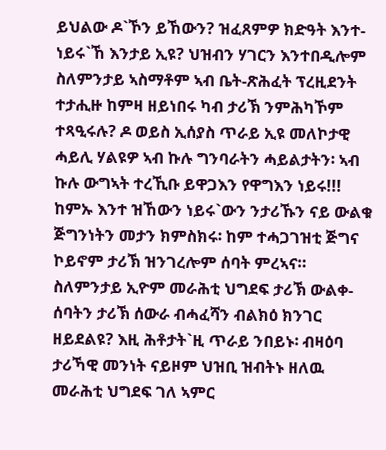ይህልው ዶ`ኾን ይኸውን? ዝፈጸምዎ ክድዓት እንተ-ነይሩ`ኸ እንታይ ኢዩ? ህዝብን ሃገርን እንተበዲሎም ስለምንታይ ኣስማቶም ኣብ ቤት-ጽሕፈት ፕረዚደንት ተታሒዙ ከምዛ ዘይነበሩ ካብ ታሪኽ ንምሕካኾም ተጻዒሩሉ? ዶ ወይስ ኢሰያስ ጥራይ ኢዩ መለኮታዊ ሓይሊ ሃልዩዎ ኣብ ኩሉ ግንባራትን ሓይልታትን፡ ኣብ ኩሉ ውግኣት ተረኺቡ ይዋጋእን የዋግእን ነይሩ!!! ከምኡ እንተ ዝኸውን ነይሩ`ውን ንታሪኹን ናይ ውልቁ ጅግንነትን መታን ክምስክሩ፡ ከም ተሓጋገዝቲ ጅግና ኮይኖም ታሪኽ ዝንገረሎም ሰባት ምረኣና። ስለምንታይ ኢዮም መራሕቲ ህግደፍ ታሪኽ ውልቀ-ሰባትን ታሪኽ ሰውራ ብሓፈሻን ብልክዕ ክንገር ዘይደልዩ? እዚ ሕቶታት`ዚ ጥራይ ንበይኑ፡ ብዛዕባ ታሪኻዊ መንነት ናይዞም ህዝቢ ዝብትኑ ዘለዉ መራሕቲ ህግደፍ ገለ ኣምር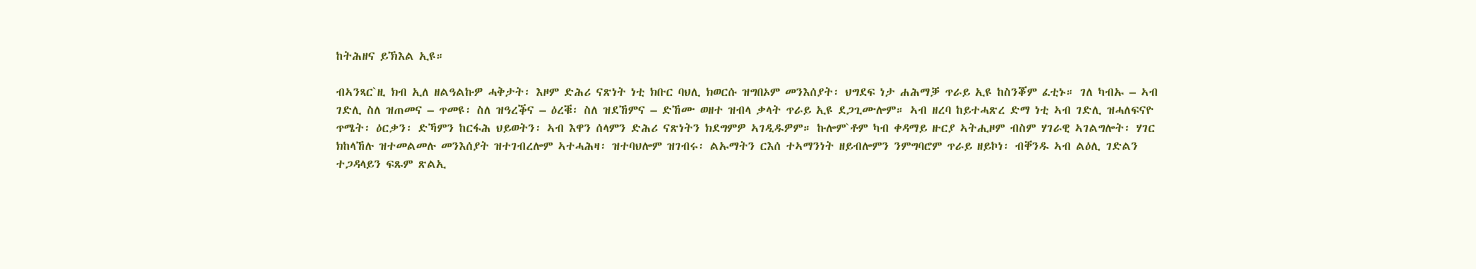ከትሕዘና ይኽእል ኢዩ።

ብኣንጻር`ዚ ክብ ኢለ ዘልዓልኩዎ ሓቅታት፡ እዞም ድሕሪ ናጽነት ነቲ ክቡር ባህሊ ክወርሱ ዝግበኦም መንእሰያት፡ ህግደፍ ነታ ሐሕማቓ ጥራይ ኢዩ ከስንቖም ፈቲኑ። ገለ ካብኡ – ኣብ ገድሊ ስለ ዝጠመና – ጥመዩ፡ ስለ ዝዓረቕና – ዕረቑ፡ ስለ ዝደኸምና – ድኸሙ ወዘተ ዝብላ ቃላት ጥራይ ኢዩ ደጋጊሙሎም። ኣብ ዘረባ ከይተሓጽረ ድማ ነቲ ኣብ ገድሊ ዝሓለፍናዮ ጥሜት፡ ዕርቃን፡ ድኻምን ከርፋሕ ህይወትን፡ ኣብ እዋን ሰላምን ድሕሪ ናጽነትን ክደግምዎ ኣገዲዱዎም። ኩሎም`ቶም ካብ ቀዳማይ ዙርያ ኣትሒዞም ብስም ሃገራዊ ኣገልግሎት፡ ሃገር ክከላኸሉ ዝተመልመሉ መንእሰያት ዝተገብረሎም ኣተሓሕዛ፡ ዝተባህሎም ዝገብሩ፡ ልኡማትን ርእሰ ተኣማንነት ዘይብሎምን ንምግባሮም ጥራይ ዘይኮነ፡ ብቐንዱ ኣብ ልዕሊ ገድልን ተጋዳላይን ፍጹም ጽልኢ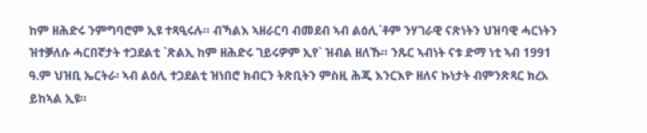ከም ዘሕድሩ ንምግባሮም ኢዩ ተጻዒሩሉ። ብኻልእ ኣዘራርባ ብመደብ ኣብ ልዕሊ`ቶም ንሃገራዊ ናጽነትን ህዝባዊ ሓርነትን ዝተቓለሱ ሓርበኛታት ተጋደልቲ `ጽልኢ ከም ዘሕድሩ ገይሩዎም ኢየ` ዝብል ዘለኹ። ንጹር ኣብነት ናቱ ድማ ነቲ ኣብ 1991 ዓ.ም ህዝቢ ኤርትራ፡ ኣብ ልዕሊ ተጋደልቲ ዝነበሮ ክብርን ትጽቢትን ምስዚ ሕጂ እንርእዮ ዘለና ኩነታት ብምንጽጻር ክረአ ይከኣል ኢዩ።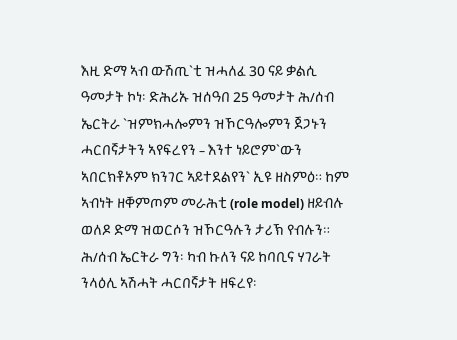እዚ ድማ ኣብ ውሽጢ`ቲ ዝሓለፈ 30 ናይ ቃልሲ ዓመታት ኮነ፡ ድሕሪኡ ዝሰዓበ 25 ዓመታት ሕ/ሰብ ኤርትራ `ዝምክሓሎምን ዝኾርዓሎምን ጀጋኑን ሓርበኛታትን ኣየፍረየን – እንተ ነይሮም`ውን ኣበርክቶኦም ክንገር ኣይተደልየን` ኢዩ ዘስምዕ። ከም ኣብነት ዘቐምጦም መራሕቲ (role model) ዘይብሉ ወለዶ ድማ ዝወርሶን ዝኾርዓሉን ታሪኽ የብሉን። ሕ/ሰብ ኤርትራ ግን፡ ካብ ኩለን ናይ ከባቢና ሃገራት ንላዕሊ ኣሽሓት ሓርበኛታት ዘፍረየ፡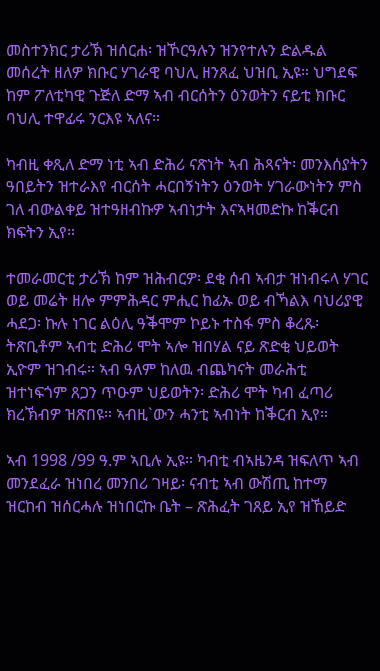መስተንክር ታሪኽ ዝሰርሐ፡ ዝኾርዓሉን ዝንየተሉን ድልዱል መሰረት ዘለዎ ክቡር ሃገራዊ ባህሊ ዘንጸፈ ህዝቢ ኢዩ። ህግደፍ ከም ፖለቲካዊ ጉጅለ ድማ ኣብ ብርሰትን ዕንወትን ናይቲ ክቡር ባህሊ ተዋፊሩ ንርእዩ ኣለና።

ካብዚ ቀጺለ ድማ ነቲ ኣብ ድሕሪ ናጽነት ኣብ ሕጻናት፡ መንእሰያትን ዓበይትን ዝተራእየ ብርሰት ሓርበኝነትን ዕንወት ሃገራውነትን ምስ ገለ ብውልቀይ ዝተዓዘብኩዎ ኣብነታት እናኣዛመድኩ ከቕርብ ክፍትን ኢየ።

ተመራመርቲ ታሪኽ ከም ዝሕብርዎ፡ ደቂ ሰብ ኣብታ ዝነብሩላ ሃገር ወይ መሬት ዘሎ ምምሕዳር ምሒር ከፊኡ ወይ ብኻልእ ባህሪያዊ ሓደጋ፡ ኩሉ ነገር ልዕሊ ዓቕሞም ኮይኑ ተስፋ ምስ ቆረጹ፡ ትጽቢቶም ኣብቲ ድሕሪ ሞት ኣሎ ዝበሃል ናይ ጽድቂ ህይወት ኢዮም ዝገብሩ። ኣብ ዓለም ከለዉ ብጨካናት መራሕቲ ዝተነፍጎም ጸጋን ጥዑም ህይወትን፡ ድሕሪ ሞት ካብ ፈጣሪ ክረኽብዎ ዝጽበዩ። ኣብዚ`ውን ሓንቲ ኣብነት ከቕርብ ኢየ።

ኣብ 1998 /99 ዓ.ም ኣቢሉ ኢዩ። ካብቲ ብኣዜንዳ ዝፍለጥ ኣብ መንደፈራ ዝነበረ መንበሪ ገዛይ፡ ናብቲ ኣብ ውሽጢ ከተማ ዝርከብ ዝሰርሓሉ ዝነበርኩ ቤት – ጽሕፈት ገጸይ ኢየ ዝኸይድ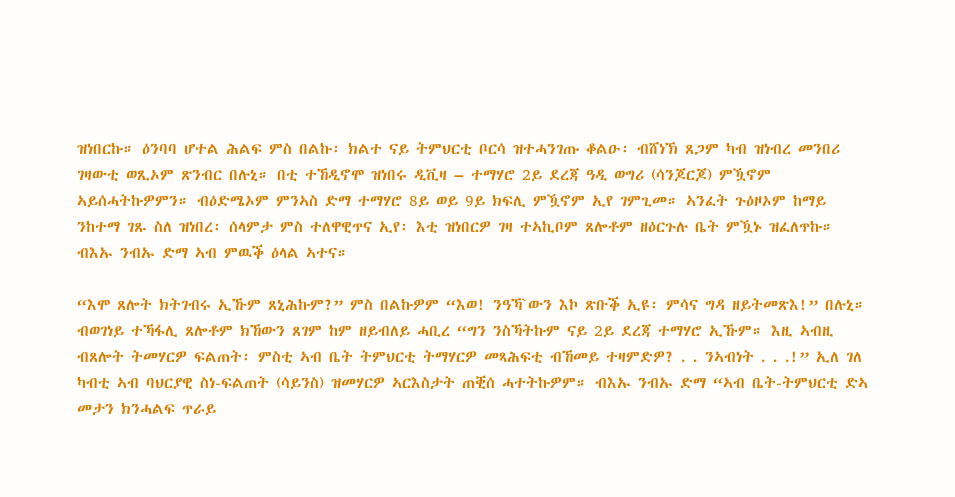ዝነበርኩ። ዕንባባ ሆተል ሕልፍ ምስ በልኩ፡ ክልተ ናይ ትምህርቲ ቦርሳ ዝተሓንገጡ ቆልዑ፡ ብሸነኽ ጸጋም ካብ ዝነብረ መንበሪ ገዛውቲ ወጺኦም ጽንብር በሉኒ። በቲ ተኸዲኖሞ ዝነበሩ ዲቪዛ – ተማሃሮ 2ይ ደረጃ ዓዲ ወግሪ (ሳንጆርጆ) ምዃኖም ኣይሰሓትኩዎምን። ብዕድሜኦም ምንኣስ ድማ ተማሃሮ 8ይ ወይ 9ይ ክፍሊ ምዃኖም ኢየ ገምጊመ። ኣንፈት ጉዕዞኦም ከማይ ንከተማ ገጹ ስለ ዝነበረ፡ ሰላምታ ምስ ተለዋዊጥና ኢየ፡ እቲ ዝነበርዎ ገዛ ተኣኪቦም ጸሎቶም ዘዕርጉሉ ቤት ምዃኑ ዝፈለጥኩ። ብእኡ ንብኡ ድማ ኣብ ምዉቕ ዕላል ኣተና።

“እሞ ጸሎት ክትገብሩ ኢኹም ጸኒሕኩም?” ምስ በልኩዎም “እወ! ንዓኻ`ውን እኮ ጽቡቕ ኢዩ፡ ምሳና ግዳ ዘይትመጽእ!” በሉኒ። ብወገነይ ተኻፋሊ ጸሎቶም ክኸውን ጸገም ከም ዘይብለይ ሓቢረ “ግን ንስኻትኩም ናይ 2ይ ደረጃ ተማሃሮ ኢኹም። እዚ ኣብዚ ብጸሎት ትመሃርዎ ፍልጠት፡ ምስቲ ኣብ ቤት ትምህርቲ ትማሃርዎ መጻሕፍቲ ብኸመይ ተዛምድዎ? . . ንኣብነት . . .!” ኢለ ገለ ካብቲ ኣብ ባህርያዊ ስነ-ፍልጠት (ሳይንስ) ዝመሃርዎ ኣርእስታት ጠቒሰ ሓተትኩዎም። ብእኡ ንብኡ ድማ “ኣብ ቤት-ትምህርቲ ድኣ መታን ክንሓልፍ ጥራይ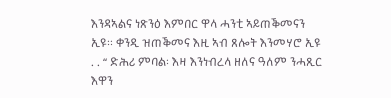እንዳኣልና ነጽንዕ እምበር ዋላ ሓንቲ ኣይጠቕመናን ኢዩ። ቀንዲ ዝጠቕመና እዚ ኣብ ጸሎት እንመሃሮ ኢዩ . . “ ድሕሪ ምባል፡ እዛ እንነብረላ ዘለና ዓለም ንሓጺር እዋን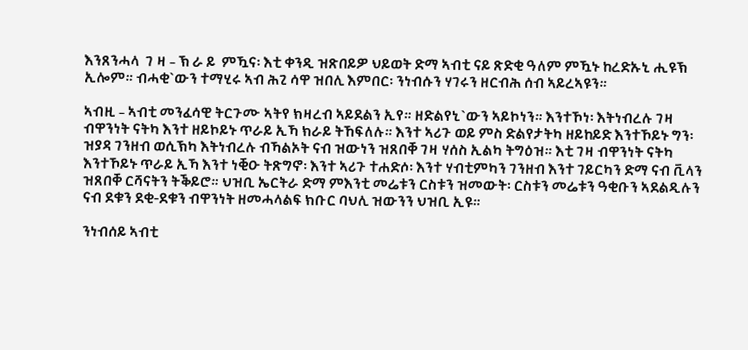እንጸንሓላ  ገ ዛ – ኽ ራ ይ  ምዃና፡ እቲ ቀንዲ ዝጽበይዎ ህይወት ድማ ኣብቲ ናይ ጽድቂ ዓለም ምዃኑ ከረድኡኒ ሒዩኽ ኢሎም። ብሓቂ`ውን ተማሂሩ ኣብ ሕጊ ሳዋ ዝበሊ እምበር፡ ንነብሱን ሃገሩን ዘርብሕ ሰብ ኣይረኣዩን።

ኣብዚ – ኣብቲ መንፈሳዊ ትርጉሙ ኣትየ ክዛረብ ኣይደልን ኢየ። ዘድልየኒ`ውን ኣይኮነን። እንተኾነ፡ እትነብረሉ ገዛ ብዋንነት ናትካ እንተ ዘይኮይኑ ጥራይ ኢኻ ክራይ ትኸፍለሉ። እንተ ኣሪጉ ወይ ምስ ድልየታትካ ዘይከይድ እንተኾይኑ ግን፡ ዝያዳ ገንዘብ ወሲኽካ እትነብረሉ ብኻልኦት ናብ ዝውነን ዝጸበቐ ገዛ ሃሰስ ኢልካ ትግዕዝ። እቲ ገዛ ብዋንነት ናትካ እንተኾይኑ ጥራይ ኢኻ እንተ ነቒዑ ትጽግኖ፡ እንተ ኣሪጉ ተሐድሶ፡ እንተ ሃብቲምካን ገንዘብ እንተ ገይርካን ድማ ናብ ቪላን ዝጸበቐ ርሻናትን ትቕይሮ። ህዝቢ ኤርትራ ድማ ምእንቲ መሬቱን ርስቱን ዝመውት፡ ርስቱን መሬቱን ዓቂቡን ኣደልዲሉን ናብ ደቁን ደቂ-ደቁን ብዋንነት ዘመሓላልፍ ክቡር ባህሊ ዝውንን ህዝቢ ኢዩ።

ንነብሰይ ኣብቲ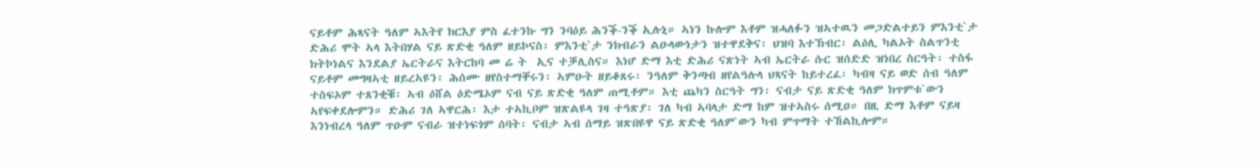ናይቶም ሕጻናት ዓለም ኣእትየ ክርእያ ምስ ፈተንኩ ግን ንባዕይ ሕንቕ-ንቕ ኢሉኒ። ኣነን ኩሎም እቶም ዝሓለፉን ዝኣተዉን መጋድልተይን ምእንቲ`ታ ድሕሪ ሞት ኣላ እትበሃል ናይ ጽድቂ ዓለም ዘይኮናስ፡ ምእንቲ`ታ ንክብራን ልዑላውነታን ዝተዋደቅና፡ ህዝባ እተኽብር፡ ልዕሊ ካልኦት ስልጥንቲ ክትኮነልና እንደልያ ኤርትራና እትርከባ መ ሬ ት  ኢና ተቓሊስና። እነሆ ድማ እቲ ድሕሪ ናጽነት ኣብ ኤርትራ ሱር ዝሰድድ ዝነበረ ስርዓት፡ ተስፋ ናይቶም መግዛኣቲ ዘይረኣዩን፡ ሕሰሙ ዘየስተማቐሩን፡ ኣምዑት ዘይቆጸሩ፡ ንዓለም ቅንጣብ ዘየልዓሉላ ህጻናት ከይተረፈ፡ ካብዛ ናይ ወድ ሰብ ዓለም ተስፍኦም ተጸንቂቑ፡ ኣብ ዕሸል ዕድሜኦም ናብ ናይ ጽድቂ ዓለም ጠሚቶም። እቲ ጨካን ስርዓት ግን፡ ናብታ ናይ ጽድቂ ዓለም ክጥምቱ`ውን ኣየፍቀደሎምን። ድሕሪ ገለ ኣዋርሕ፡ እታ ተኣኪቦም ዝጽልዩላ ገዛ ተዓጽያ፡ ገለ ካብ ኣባላታ ድማ ከም ዝተኣስሩ ሰሚዐ። በዚ ድማ እቶም ናይዛ እንነብረላ ዓለም ጥዑም ናብራ ዝተነፍጎም ሰባት፡ ናብታ ኣብ ሰማይ ዝጽበዩዋ ናይ ጽድቂ ዓለም`ውን ካብ ምጥማት ተኸልኪሎም።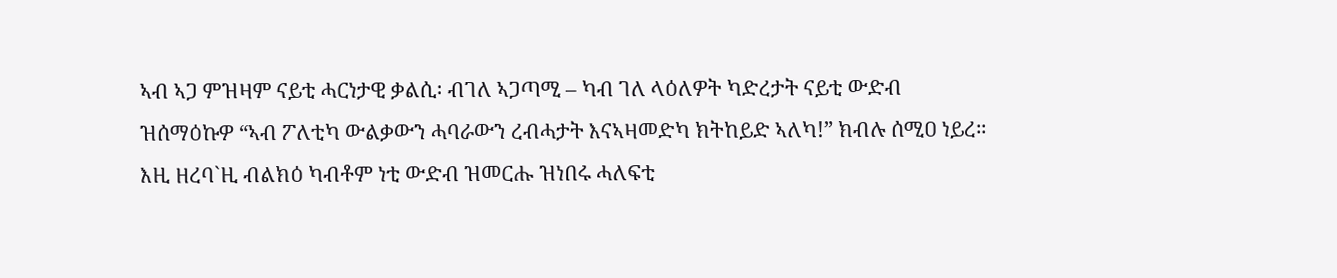ኣብ ኣጋ ምዝዛም ናይቲ ሓርነታዊ ቃልሲ፡ ብገለ ኣጋጣሚ – ካብ ገለ ላዕለዎት ካድረታት ናይቲ ውድብ ዝሰማዕኩዎ “ኣብ ፖለቲካ ውልቃውን ሓባራውን ረብሓታት እናኣዛመድካ ክትከይድ ኣለካ!” ክብሉ ሰሚዐ ነይረ። እዚ ዘረባ`ዚ ብልክዕ ካብቶም ነቲ ውድብ ዝመርሑ ዝነበሩ ሓለፍቲ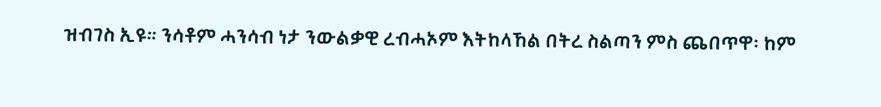ዝብገስ ኢዩ። ንሳቶም ሓንሳብ ነታ ንውልቃዊ ረብሓኦም እትከላኸል በትረ ስልጣን ምስ ጨበጥዋ፡ ከም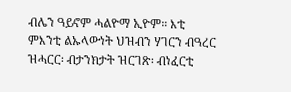ብሌን ዓይኖም ሓልዮማ ኢዮም። እቲ ምእንቲ ልኡላውነት ህዝብን ሃገርን ብዓረር ዝሓርር፡ ብታንክታት ዝርገጽ፡ ብነፈርቲ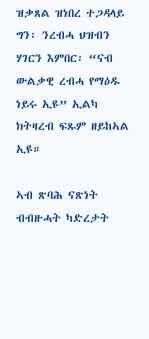ዝቃጸል ዝነበረ ተጋዳላይ ግን፡ ንረብሓ ህዝብን ሃገርን እምበር፡ “ናብ ውልቃዊ ረብሓ የማዕዱ ነይሩ ኢዩ” ኢልካ ክትዛረብ ፍጹም ዘይከኣል ኢዩ።

ኣብ ጽባሕ ናጽነት ብብዙሓት ካድረታት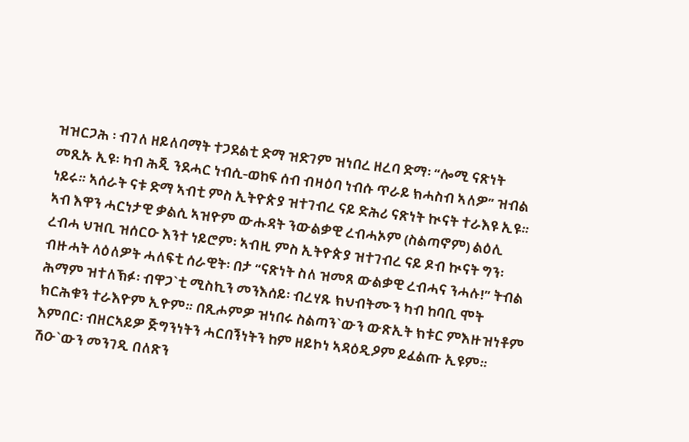ዝዝርጋሕ ፡ ብገለ ዘይለባማት ተጋደልቲ ድማ ዝድገም ዝነበረ ዘረባ ድማ፡ “ሎሚ ናጽነት መጺኡ ኢዩ፡ ካብ ሕጂ ንደሓር ነብሲ-ወከፍ ሰብ ብዛዕባ ነብሱ ጥራይ ክሓስብ ኣለዎ” ዝብል ነይሩ። ኣሰራት ናቱ ድማ ኣብቲ ምስ ኢትዮጵያ ዝተገብረ ናይ ድሕሪ ናጽነት ኲናት ተራእዩ ኢዩ። ኣብ እዋን ሓርነታዊ ቃልሲ ኣዝዮም ውሑዳት ንውልቃዊ ረብሓኦም (ስልጣኖም) ልዕሊ ረብሓ ህዝቢ ዝሰርዑ እንተ ነይሮም፡ ኣብዚ ምስ ኢትዮጵያ ዝተገብረ ናይ ዶብ ኲናት ግን፡ ብዙሓት ላዕለዎት ሓለፍቲ ሰራዊት፡ በታ “ናጽነት ስለ ዝመጸ ውልቃዊ ረብሓና ንሓሉ!” ትብል ሕማም ዝተለኽፉ፡ ብዋጋ`ቲ ሚስኪን መንእሰይ፡ ብረሃጹ ክህብትሙን ካብ ከባቢ ሞት ክርሕቁን ተራእዮም ኢዮም። በጺሖምዎ ዝነበሩ ስልጣን`ውን ውጽኢት ክቱር ምእዙዝነቶም እምበር፡ ብዘርኣይዎ ጅግንነትን ሓርበኝነትን ከም ዘይኮነ ኣዳዕዲዖም ይፈልጡ ኢዩም። ሽዑ`ውን መንገዲ በለጽን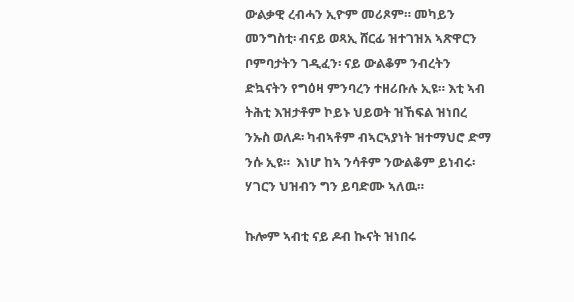ውልቃዊ ረብሓን ኢዮም መሪጾም። መካይን መንግስቲ፡ ብናይ ወጻኢ ሸርፊ ዝተገዝአ ኣጽዋርን ቦምባታትን ገዲፈን፡ ናይ ውልቆም ንብረትን ድኳናትን የግዕዛ ምንባረን ተዘሪቡሉ ኢዩ። እቲ ኣብ ትሕቲ እዝታቶም ኮይኑ ህይወት ዝኸፍል ዝነበረ ንኡስ ወለዶ፡ ካብኣቶም ብኣርኣያነት ዝተማህሮ ድማ ንሱ ኢዩ።  እነሆ ከኣ ንሳቶም ንውልቆም ይነብሩ፡ ሃገርን ህዝብን ግን ይባድሙ ኣለዉ።

ኩሎም ኣብቲ ናይ ዶብ ኲናት ዝነበሩ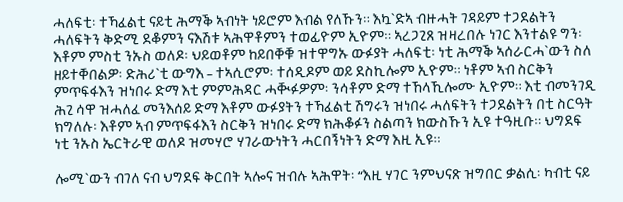ሓለፍቲ፡ ተኻፈልቲ ናይቲ ሕማቕ ኣብነት ነይሮም እብል የለኹን። እኳ`ድኣ ብዙሓት ገዳይም ተጋደልትን ሓለፍትን ቅድሚ ደቆምን ናእሽቱ ኣሕዋቶምን ተወፊዮም ኢዮም። ኣረጋጊጸ ዝዛረበሉ ነገር እንተልዩ ግን፡ እቶም ምስቲ ንኡስ ወለዶ፡ ህይወቶም ከይበቐቑ ዝተዋግኡ ውፉያት ሓለፍቲ፡ ነቲ ሕማቕ ኣሰራርሓ`ውን ስለ ዘይተቐበልዎ፡ ድሕሪ`ቲ ውግእ – ተኣሲሮም፡ ተሰዲዶም ወይ ደስኪሎም ኢዮም። ነቶም ኣብ ስርቅን ምጥፍፋእን ዝነበሩ ድማ እቲ ምምሕዳር ሓቚፉዎም፡ ንሳቶም ድማ ተኸላኺሎሙ ኢዮም። እቲ ብመንገዲ ሕጊ ሳዋ ዝሓለፈ መንእሰይ ድማ እቶም ውፉያትን ተኻፈልቲ ሽግሩን ዝነበሩ ሓለፍትን ተጋደልትን በቲ ስርዓት ክግለሉ፡ እቶም ኣብ ምጥፍፋእን ስርቅን ዝነበሩ ድማ ክሕቆፉን ስልጣን ክውስኹን ኢዩ ተዓዚቡ። ህግደፍ ነቲ ንኡስ ኤርትራዊ ወለዶ ዝመሃሮ ሃገራውነትን ሓርበኝነትን ድማ እዚ ኢዩ።

ሎሚ`ውን ብገለ ናብ ህግደፍ ቅርበት ኣሎና ዝብሉ ኣሕዋት፡ “እዚ ሃገር ንምህናጽ ዝግበር ቃልሲ፡ ካብቲ ናይ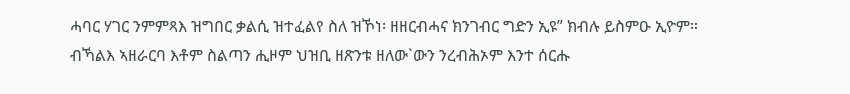ሓባር ሃገር ንምምጻእ ዝግበር ቃልሲ ዝተፈልየ ስለ ዝኾነ፡ ዘዘርብሓና ክንገብር ግድን ኢዩ” ክብሉ ይስምዑ ኢዮም። ብኻልእ ኣዘራርባ እቶም ስልጣን ሒዞም ህዝቢ ዘጽንቱ ዘለው`ውን ንረብሕኦም እንተ ሰርሑ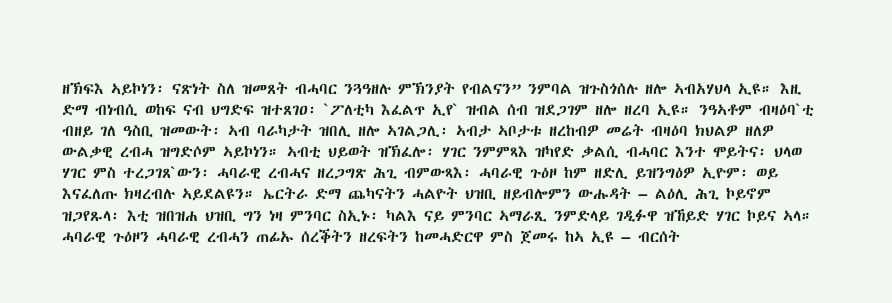ዘኽፍእ ኣይኮነን፡ ናጽነት ስለ ዝመጸት ብሓባር ንጓዓዘሉ ምኽንያት የብልናን” ንምባል ዝጉስጎሰሉ ዘሎ ኣብአሃህላ ኢዩ። እዚ ድማ ብነብሲ ወከፍ ናብ ህግድፍ ዝተጸገዐ፡ `ፖለቲካ እፈልጥ ኢየ` ዝብል ሰብ ዝደጋገም ዘሎ ዘረባ ኢዩ። ንዓኣቶም ብዛዕባ`ቲ ብዘይ ገለ ዓስቢ ዝመውት፡ ኣብ ባራካታት ዝበሊ ዘሎ ኣገልጋሊ፡ ኣብታ ኣቦታቱ ዘረከብዎ መሬት ብዛዕባ ክህልዎ ዘለዎ ውልቃዊ ረብሓ ዝግድሶም ኣይኮነን። ኣብቲ ህይወት ዝኽፈሎ፡ ሃገር ንምምጻእ ዝካየድ ቃልሲ ብሓባር እንተ ሞይትና፡ ህላወ ሃገር ምስ ተረጋገጸ`ውን፡ ሓባራዊ ረብሓና ዘረጋግጽ ሕጊ ብምውጻእ፡ ሓባራዊ ጉዕዞ ከም ዘድሊ ይዝንግዕዎ ኢዮም፡ ወይ እናፈለጡ ክዛረብሉ ኣይደልዩን። ኤርትራ ድማ ጨካናትን ሓልዮት ህዝቢ ዘይብሎምን ውሑዳት – ልዕሊ ሕጊ ኮይኖም ዝጋየጹላ፡ እቲ ዝበዝሐ ህዝቢ ግን ነዛ ምንባር ስኢኑ፡ ካልእ ናይ ምንባር ኣማራጺ ንምድላይ ገዲፉዋ ዝኸይድ ሃገር ኮይና ኣላ። ሓባራዊ ጉዕዞን ሓባራዊ ረብሓን ጠፊኡ ሰረቕትን ዘረፍትን ከመሓድርዋ ምስ ጀመሩ ከኣ ኢዩ – ብርሰት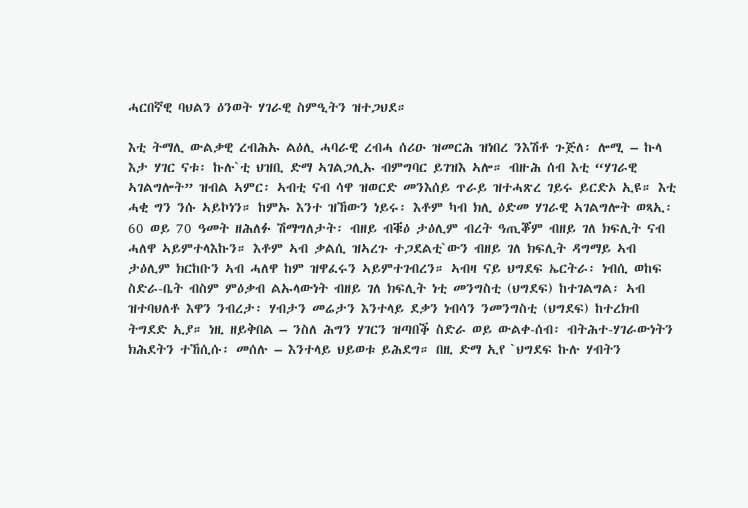ሓርበኛዊ ባህልን ዕንወት ሃገራዊ ስምዒትን ዝተጋህደ።

እቲ ትማሊ ውልቃዊ ረብሕኡ ልዕሊ ሓባራዊ ረብሓ ሰሪዑ ዝመርሕ ዝነበረ ንእሽቶ ጉጅለ፡ ሎሚ – ኩላ እታ ሃገር ናቱ፡ ኩሉ`ቲ ህዝቢ ድማ ኣገልጋሊኡ ብምግባር ይገዝእ ኣሎ። ብዙሕ ሰብ እቲ “ሃገራዊ ኣገልግሎት” ዝብል ኣምር፡ ኣብቲ ናብ ሳዋ ዝወርድ መንእሰይ ጥራይ ዝተሓጽረ ገይሩ ይርድኦ ኢዩ። እቲ ሓቂ ግን ንሱ ኣይኮነን። ከምኡ እንተ ዝኸውን ነይሩ፡ እቶም ካብ ክሊ ዕድመ ሃገራዊ ኣገልግሎት ወጻኢ፡ 60 ወይ 70 ዓመት ዘሕለፉ ሽማግለታት፡ ብዘይ ብቑዕ ታዕሊም ብረት ዓጢቖም ብዘይ ገለ ክፍሊት ናብ ሓለዋ ኣይምተላእኩን። እቶም ኣብ ቃልሲ ዝኣረጉ ተጋደልቲ`ውን ብዘይ ገለ ክፍሊት ዳግማይ ኣብ ታዕሊም ክርከቡን ኣብ ሓለዋ ከም ዝዋፈሩን ኣይምተገብረን። ኣብዛ ናይ ህግደፍ ኤርትራ፡ ነብሲ ወከፍ ስድራ-ቤት ብስም ምዕቃብ ልኡላውነት ብዘይ ገለ ክፍሊት ነቲ መንግስቲ (ህግደፍ) ከተገልግል፡ ኣብ ዝተባህለቶ እዋን ንብረታ፡ ሃብታን መሬታን እንተላይ ደቃን ነብሳን ንመንግስቲ (ህግደፍ) ከተረክብ ትግደድ ኢያ። ነዚ ዘይቅበል – ንስለ ሕግን ሃገርን ዝጣበቕ ስድራ ወይ ውልቀ-ሰብ፡ ብትሕተ-ሃገራውነትን ክሕደትን ተኸሲሱ፡ መሰሉ – እንተላይ ህይወቱ ይሕደግ። በዚ ድማ ኢየ `ህግደፍ ኩሉ ሃብትን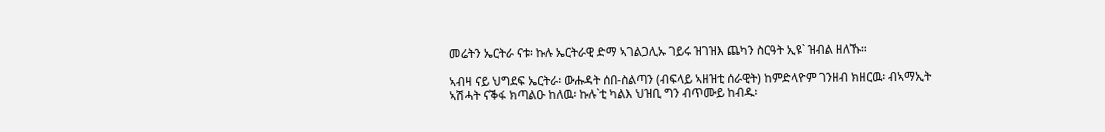መሬትን ኤርትራ ናቱ፡ ኩሉ ኤርትራዊ ድማ ኣገልጋሊኡ ገይሩ ዝገዝእ ጨካን ስርዓት ኢዩ` ዝብል ዘለኹ።

ኣብዛ ናይ ህግደፍ ኤርትራ፡ ውሑዳት ሰበ-ስልጣን (ብፍላይ ኣዘዝቲ ሰራዊት) ከምድላዮም ገንዘብ ክዘርዉ፡ ብኣማኢት ኣሽሓት ናቕፋ ክጣልዑ ከለዉ፡ ኩሉ`ቲ ካልእ ህዝቢ ግን ብጥሙይ ከብዱ፡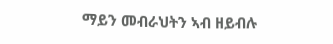ማይን መብራህትን ኣብ ዘይብሉ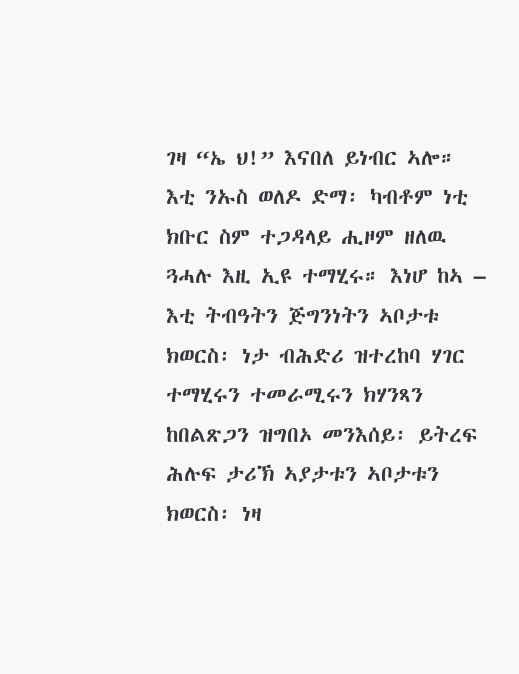ገዛ “ኤ ህ!” እናበለ ይነብር ኣሎ። እቲ ንኡስ ወለዶ ድማ፡ ካብቶም ነቲ ክቡር ስም ተጋዳላይ ሒዞም ዘለዉ ጓሓሉ እዚ ኢዩ ተማሂሩ። እነሆ ከኣ – እቲ ትብዓትን ጅግንነትን ኣቦታቱ ክወርስ፡ ነታ ብሕድሪ ዝተረከባ ሃገር ተማሂሩን ተመራሚሩን ክሃንጻን ከበልጽጋን ዝግበኦ መንእሰይ፡ ይትረፍ ሕሉፍ ታሪኽ ኣያታቱን ኣቦታቱን ክወርስ፡ ነዛ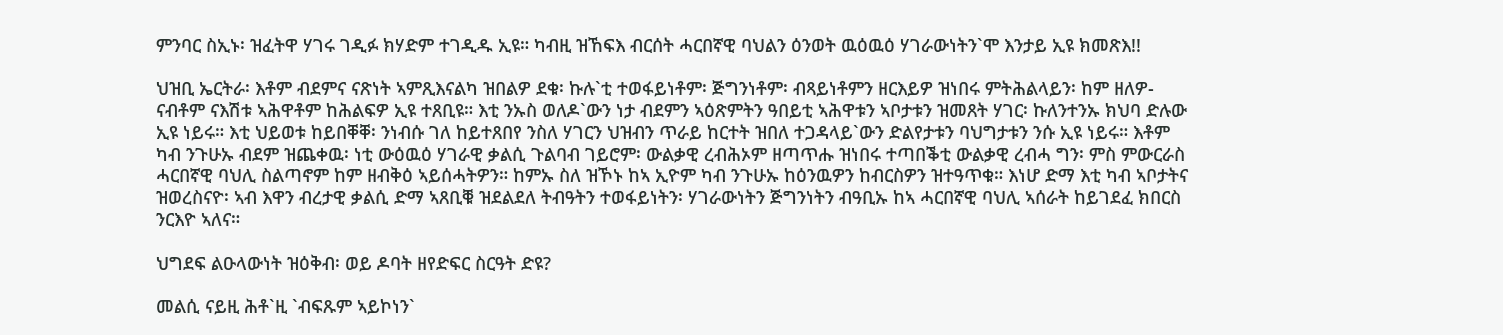ምንባር ስኢኑ፡ ዝፈትዋ ሃገሩ ገዲፉ ክሃድም ተገዲዱ ኢዩ። ካብዚ ዝኸፍእ ብርሰት ሓርበኛዊ ባህልን ዕንወት ዉዕዉዕ ሃገራውነትን`ሞ እንታይ ኢዩ ክመጽእ!!

ህዝቢ ኤርትራ፡ እቶም ብደምና ናጽነት ኣምጺእናልካ ዝበልዎ ደቁ፡ ኩሉ`ቲ ተወፋይነቶም፡ ጅግንነቶም፡ ብጻይነቶምን ዘርእይዎ ዝነበሩ ምትሕልላይን፡ ከም ዘለዎ- ናብቶም ናእሽቱ ኣሕዋቶም ከሕልፍዎ ኢዩ ተጸቢዩ። እቲ ንኡስ ወለዶ`ውን ነታ ብደምን ኣዕጽምትን ዓበይቲ ኣሕዋቱን ኣቦታቱን ዝመጸት ሃገር፡ ኩለንተንኡ ክህባ ድሉው ኢዩ ነይሩ። እቲ ህይወቱ ከይበቐቐ፡ ንነብሱ ገለ ከይተጸበየ ንስለ ሃገርን ህዝብን ጥራይ ከርተት ዝበለ ተጋዳላይ`ውን ድልየታቱን ባህግታቱን ንሱ ኢዩ ነይሩ። እቶም ካብ ንጉሁኡ ብደም ዝጨቀዉ፡ ነቲ ውዕዉዕ ሃገራዊ ቃልሲ ጉልባብ ገይሮም፡ ውልቃዊ ረብሕኦም ዘጣጥሑ ዝነበሩ ተጣበቕቲ ውልቃዊ ረብሓ ግን፡ ምስ ምውርራስ ሓርበኛዊ ባህሊ ስልጣኖም ከም ዘብቅዕ ኣይሰሓትዎን። ከምኡ ስለ ዝኾኑ ከኣ ኢዮም ካብ ንጉሁኡ ከዕንዉዎን ከብርስዎን ዝተዓጥቁ። እነሆ ድማ እቲ ካብ ኣቦታትና ዝወረስናዮ፡ ኣብ እዋን ብረታዊ ቃልሲ ድማ ኣጸቢቑ ዝደልደለ ትብዓትን ተወፋይነትን፡ ሃገራውነትን ጅግንነትን ብዓቢኡ ከኣ ሓርበኛዊ ባህሊ ኣሰራት ከይገደፈ ክበርስ ንርእዮ ኣለና።

ህግደፍ ልዑላውነት ዝዕቅብ፡ ወይ ዶባት ዘየድፍር ስርዓት ድዩ?

መልሲ ናይዚ ሕቶ`ዚ `ብፍጹም ኣይኮነን`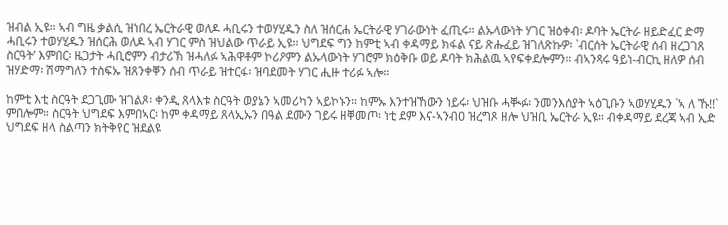ዝብል ኢዩ። ኣብ ግዜ ቃልሲ ዝነበረ ኤርትራዊ ወለዶ ሓቢሩን ተወሃሂዱን ስለ ዝሰርሐ ኤርትራዊ ሃገራውነት ፈጢሩ። ልኡላውነት ሃገር ዝዕቀብ፡ ዶባት ኤርትራ ዘይድፈር ድማ ሓቢሩን ተወሃሂዱን ዝሰርሕ ወለዶ ኣብ ሃገር ምስ ዝህልው ጥራይ ኢዩ። ህግደፍ ግን ከምቲ ኣብ ቀዳማይ ክፋል ናይ ጽሑፈይ ዝገለጽኩዎ፡ `ብርሰት ኤርትራዊ ሰብ ዘረጋገጸ ስርዓት’ እምበር፡ ዜጋታት ሓቢሮምን ብታሪኽ ዝሓለፉ ኣሕዋቶም ኮሪዖምን ልኡላውነት ሃገሮም ክዕቅቡ ወይ ዶባት ክሕልዉ ኣየፍቀደሎምን። ብኣንጻሩ ዓይነ-ብርኪ ዘለዎ ሰብ ዝሃድማ፡ ሽማግለን ተስፍኡ ዝጸንቀቐን ሰብ ጥራይ ዝተርፋ፡ ዝባደመት ሃገር ሒዙ ተሪፉ ኣሎ።

ከምቲ እቲ ስርዓት ደጋጊሙ ዝገልጾ፡ ቀንዲ ጸላእቱ ስርዓት ወያኔን ኣመሪካን ኣይኮኑን። ከምኡ እንተዝኸውን ነይሩ፡ ህዝቡ ሓቚፉ፡ ንመንእሰያት ኣዕጊቡን ኣወሃሂዱን `ኣ ለ ኹ!!` ምበሎም። ስርዓት ህግደፍ እምበኣር፡ ከም ቀዳማይ ጸላኢኡን በዓል ደሙን ገይሩ ዘቐመጦ፡ ነቲ ደም እና-ኣንብዐ ዝረግጾ ዘሎ ህዝቢ ኤርትራ ኢዩ። ብቀዳማይ ደረጃ ኣብ ኢድ ህግደፍ ዘላ ስልጣን ክትቅየር ዝደልዩ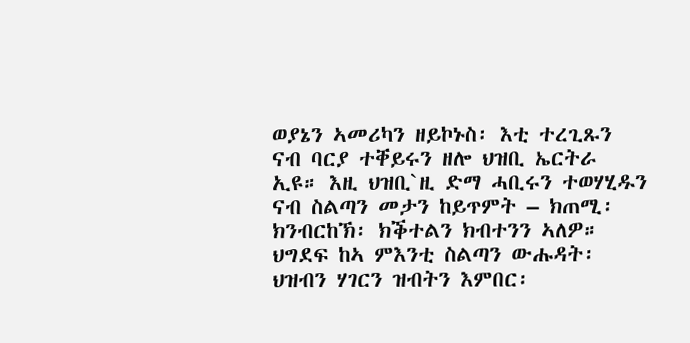ወያኔን ኣመሪካን ዘይኮኑስ፡ እቲ ተረጊጹን ናብ ባርያ ተቐይሩን ዘሎ ህዝቢ ኤርትራ ኢዩ። እዚ ህዝቢ`ዚ ድማ ሓቢሩን ተወሃሂዱን ናብ ስልጣን መታን ከይጥምት – ክጠሚ፡ ክንብርከኽ፡ ክቕተልን ክብተንን ኣለዎ። ህግደፍ ከኣ ምእንቲ ስልጣን ውሑዳት፡ ህዝብን ሃገርን ዝብትን እምበር፡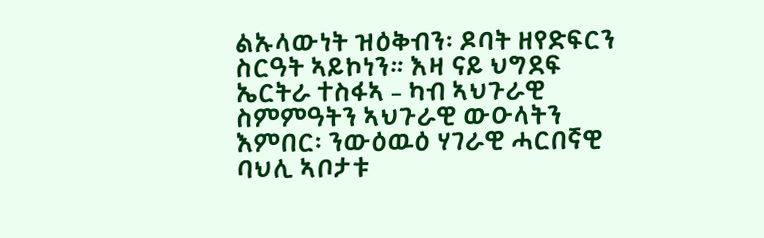ልኡላውነት ዝዕቅብን፡ ዶባት ዘየድፍርን ስርዓት ኣይኮነን። እዛ ናይ ህግደፍ ኤርትራ ተስፋኣ – ካብ ኣህጉራዊ ስምምዓትን ኣህጉራዊ ውዑላትን እምበር፡ ንውዕዉዕ ሃገራዊ ሓርበኛዊ ባህሊ ኣቦታቱ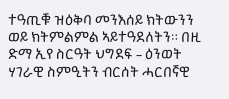ተዓጢቑ ዝዕቅባ መንእሰይ ክትውንን ወይ ክትምልምል ኣይተዓደለትን። በዚ ድማ ኢየ ስርዓት ህግደፍ – ዕንወት ሃገራዊ ስምዒትን ብርሰት ሓርበኛዊ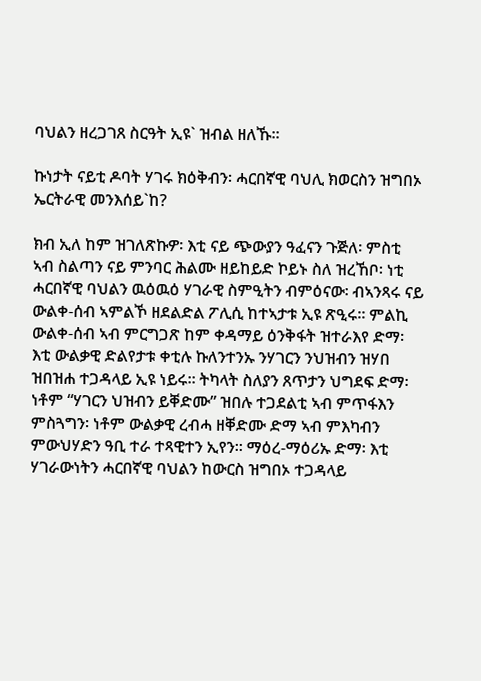ባህልን ዘረጋገጸ ስርዓት ኢዩ` ዝብል ዘለኹ።

ኩነታት ናይቲ ዶባት ሃገሩ ክዕቅብን፡ ሓርበኛዊ ባህሊ ክወርስን ዝግበኦ ኤርትራዊ መንእሰይ`ከ?

ክብ ኢለ ከም ዝገለጽኩዎ፡ እቲ ናይ ጭውያን ዓፈናን ጉጅለ፡ ምስቲ ኣብ ስልጣን ናይ ምንባር ሕልሙ ዘይከይድ ኮይኑ ስለ ዝረኸቦ፡ ነቲ ሓርበኛዊ ባህልን ዉዕዉዕ ሃገራዊ ስምዒትን ብምዕናው፡ ብኣንጻሩ ናይ ውልቀ-ሰብ ኣምልኾ ዘደልድል ፖሊሲ ከተኣታቱ ኢዩ ጽዒሩ። ምልኪ ውልቀ-ሰብ ኣብ ምርግጋጽ ከም ቀዳማይ ዕንቅፋት ዝተራእየ ድማ፡ እቲ ውልቃዊ ድልየታቱ ቀቲሉ ኩለንተንኡ ንሃገርን ንህዝብን ዝሃበ ዝበዝሐ ተጋዳላይ ኢዩ ነይሩ። ትካላት ስለያን ጸጥታን ህግደፍ ድማ፡ ነቶም “ሃገርን ህዝብን ይቐድሙ” ዝበሉ ተጋደልቲ ኣብ ምጥፋእን ምስጓግን፡ ነቶም ውልቃዊ ረብሓ ዘቐድሙ ድማ ኣብ ምእካብን ምውህሃድን ዓቢ ተራ ተጻዊተን ኢየን። ማዕረ-ማዕሪኡ ድማ፡ እቲ ሃገራውነትን ሓርበኛዊ ባህልን ከውርስ ዝግበኦ ተጋዳላይ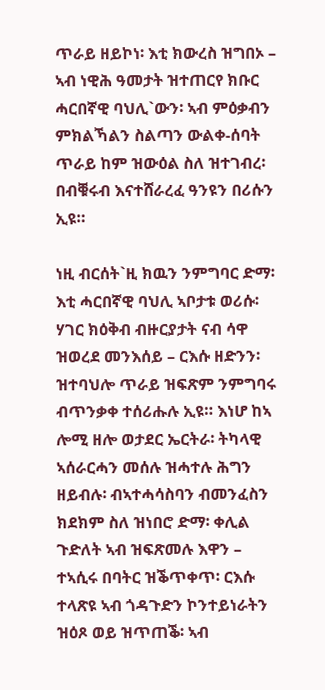ጥራይ ዘይኮነ፡ እቲ ክውረስ ዝግበኦ – ኣብ ነዊሕ ዓመታት ዝተጠርየ ክቡር ሓርበኛዊ ባህሊ`ውን፡ ኣብ ምዕቃብን ምክልኻልን ስልጣን ውልቀ-ሰባት ጥራይ ከም ዝውዕል ስለ ዝተገብረ፡ በብቑሩብ እናተሸራረፈ ዓንዩን በሪሱን ኢዩ።

ነዚ ብርሰት`ዚ ክዉን ንምግባር ድማ፡ እቲ ሓርበኛዊ ባህሊ ኣቦታቱ ወሪሱ፡ ሃገር ክዕቅብ ብዙርያታት ናብ ሳዋ ዝወረደ መንእሰይ – ርእሱ ዘድንን፡ ዝተባህሎ ጥራይ ዝፍጽም ንምግባሩ ብጥንቃቀ ተሰሪሑሉ ኢዩ። እነሆ ከኣ ሎሚ ዘሎ ወታደር ኤርትራ፡ ትካላዊ ኣሰራርሓን መሰሉ ዝሓተሉ ሕግን ዘይብሉ፡ ብኣተሓሳስባን ብመንፈስን ክደክም ስለ ዝነበሮ ድማ፡ ቀሊል ጉድለት ኣብ ዝፍጽመሉ እዋን – ተኣሲሩ በባትር ዝቕጥቀጥ፡ ርእሱ ተላጽዩ ኣብ ጎዳጉድን ኮንተይነራትን ዝዕጾ ወይ ዝጥጠቕ፡ ኣብ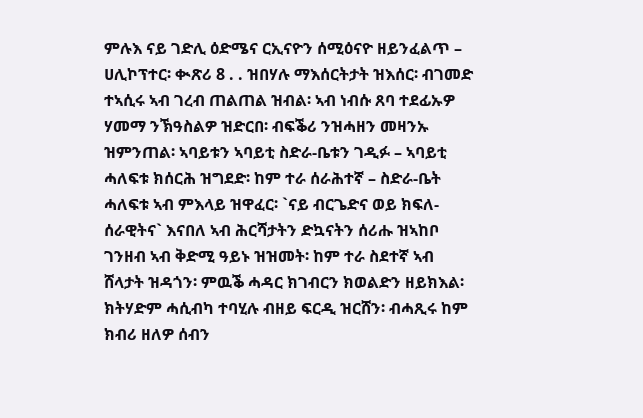ምሉእ ናይ ገድሊ ዕድሜና ርኢናዮን ሰሚዕናዮ ዘይንፈልጥ – ሀሊኮፕተር፡ ቊጽሪ 8 . . ዝበሃሉ ማእሰርትታት ዝእሰር፡ ብገመድ ተኣሲሩ ኣብ ገረብ ጠልጠል ዝብል፡ ኣብ ነብሱ ጸባ ተደፊኡዎ ሃመማ ንኽዓስልዎ ዝድርበ፡ ብፍቕሪ ንዝሓዘን መዛንኡ ዝምንጠል፡ ኣባይቱን ኣባይቲ ስድራ-ቤቱን ገዲፉ – ኣባይቲ ሓለፍቱ ክሰርሕ ዝግደድ፡ ከም ተራ ሰራሕተኛ – ስድራ-ቤት ሓለፍቱ ኣብ ምእላይ ዝዋፈር፡ `ናይ ብርጌድና ወይ ክፍለ-ሰራዊትና` እናበለ ኣብ ሕርሻታትን ድኳናትን ሰሪሑ ዝኣከቦ ገንዘብ ኣብ ቅድሚ ዓይኑ ዝዝመት፡ ከም ተራ ስደተኛ ኣብ ሸላታት ዝዳጎን፡ ምዉቕ ሓዳር ክገብርን ክወልድን ዘይክእል፡ ክትሃድም ሓሲብካ ተባሂሉ ብዘይ ፍርዲ ዝርሸን፡ ብሓጺሩ ከም ክብሪ ዘለዎ ሰብን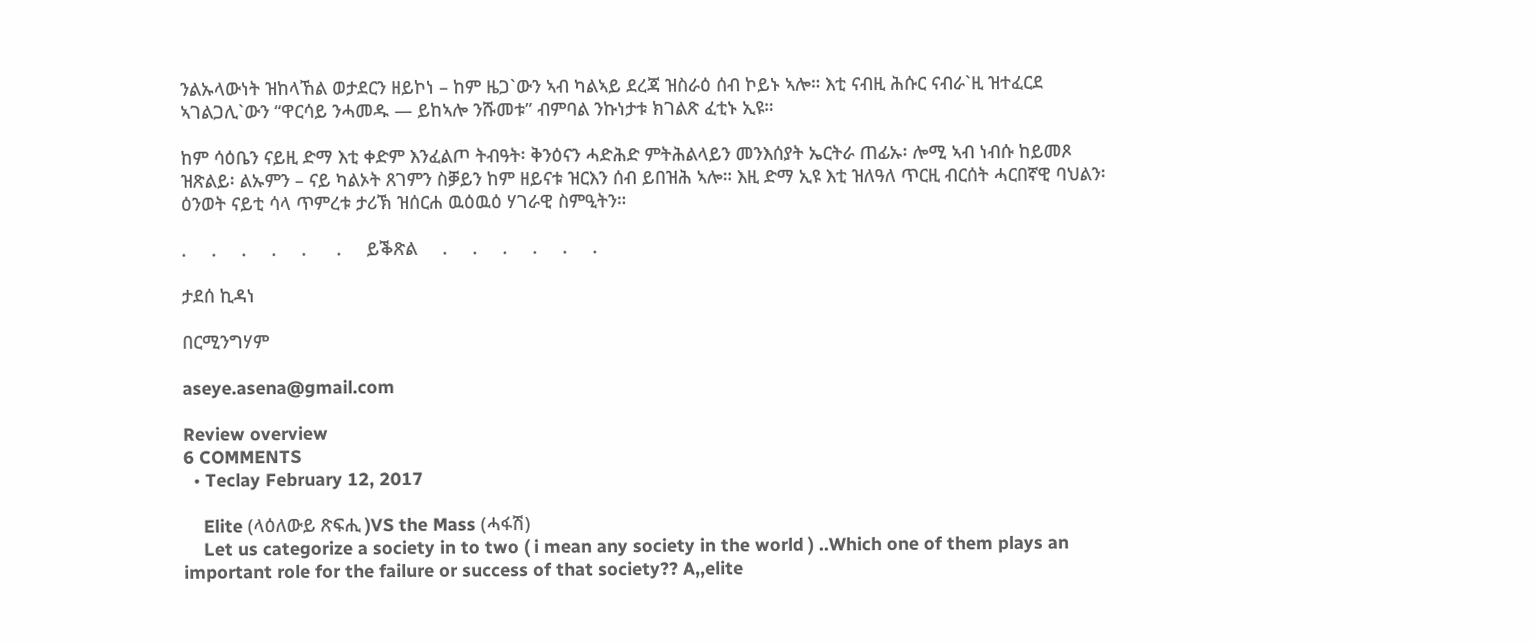ንልኡላውነት ዝከላኸል ወታደርን ዘይኮነ – ከም ዜጋ`ውን ኣብ ካልኣይ ደረጃ ዝስራዕ ሰብ ኮይኑ ኣሎ። እቲ ናብዚ ሕሱር ናብራ`ዚ ዝተፈርደ ኣገልጋሊ`ውን “ዋርሳይ ንሓመዱ — ይከኣሎ ንሹመቱ” ብምባል ንኩነታቱ ክገልጽ ፈቲኑ ኢዩ።

ከም ሳዕቤን ናይዚ ድማ እቲ ቀድም እንፈልጦ ትብዓት፡ ቅንዕናን ሓድሕድ ምትሕልላይን መንእሰያት ኤርትራ ጠፊኡ፡ ሎሚ ኣብ ነብሱ ከይመጾ ዝጽልይ፡ ልኡምን – ናይ ካልኦት ጸገምን ስቓይን ከም ዘይናቱ ዝርእን ሰብ ይበዝሕ ኣሎ። እዚ ድማ ኢዩ እቲ ዝለዓለ ጥርዚ ብርሰት ሓርበኛዊ ባህልን፡ ዕንወት ናይቲ ሳላ ጥምረቱ ታሪኽ ዝሰርሐ ዉዕዉዕ ሃገራዊ ስምዒትን።

.     .     .     .     .      .     ይቕጽል     .     .     .     .     .     .

ታደሰ ኪዳነ

በርሚንግሃም

aseye.asena@gmail.com

Review overview
6 COMMENTS
  • Teclay February 12, 2017

    Elite (ላዕለውይ ጽፍሒ )VS the Mass (ሓፋሽ)
    Let us categorize a society in to two ( i mean any society in the world ) ..Which one of them plays an important role for the failure or success of that society?? A,,elite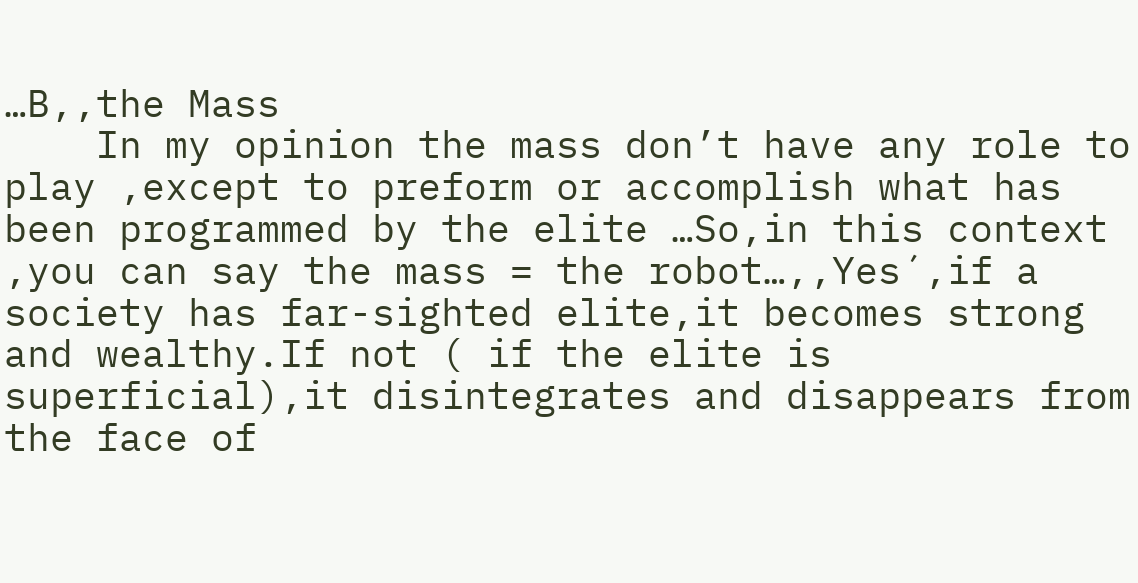…B,,the Mass
    In my opinion the mass don’t have any role to play ,except to preform or accomplish what has been programmed by the elite …So,in this context ,you can say the mass = the robot…,,Yes´,if a society has far-sighted elite,it becomes strong and wealthy.If not ( if the elite is superficial),it disintegrates and disappears from the face of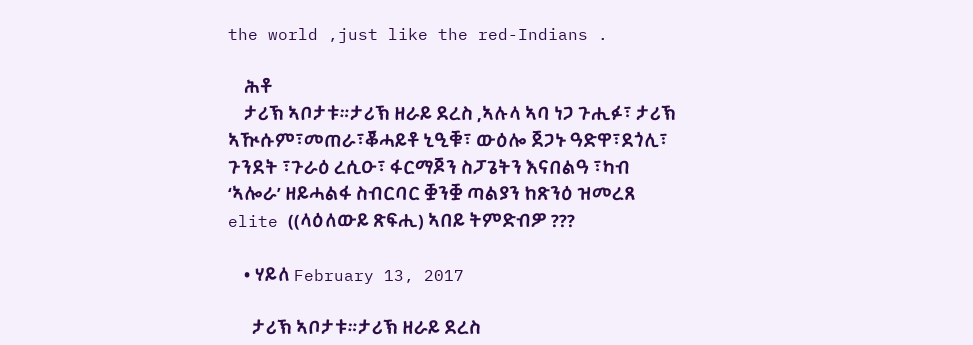the world ,just like the red-Indians .

    ሕቶ
    ታሪኽ ኣቦታቱ።ታሪኽ ዘራይ ደረስ ,ኣሉላ ኣባ ነጋ ጉሒፉ፣ ታሪኽ ኣዂሱም፣መጠራ፣ቖሓይቶ ኒዒቑ፣ ውዕሎ ጀጋኑ ዓድዋ፣ደጎሊ፣ ጉንደት ፣ጉራዕ ረሲዑ፣ ፋርማጆን ስፓጌትን እናበልዓ ፣ካብ ‘ኣሎራ’ ዘይሓልፋ ስብርባር ቛንቛ ጣልያን ከጽንዕ ዝመረጸ elite ((ላዕለውይ ጽፍሒ) ኣበይ ትምድብዎ ???

    • ሃይለ February 13, 2017

      ታሪኽ ኣቦታቱ።ታሪኽ ዘራይ ደረስ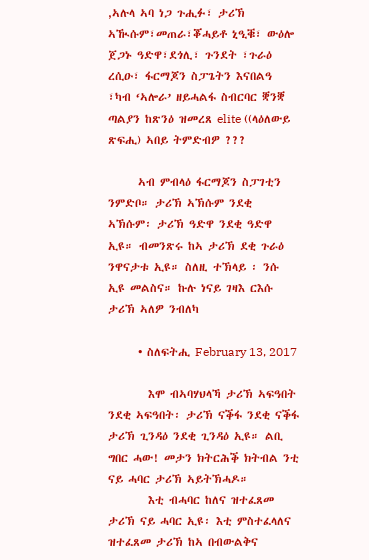,ኣሉላ ኣባ ነጋ ጉሒፉ፣ ታሪኽ ኣዂሱም፣መጠራ፣ቖሓይቶ ኒዒቑ፣ ውዕሎ ጀጋኑ ዓድዋ፣ደጎሊ፣ ጉንደት ፣ጉራዕ ረሲዑ፣ ፋርማጆን ስፓጌትን እናበልዓ ፣ካብ ‘ኣሎራ’ ዘይሓልፋ ስብርባር ቛንቛ ጣልያን ከጽንዕ ዝመረጸ elite ((ላዕለውይ ጽፍሒ) ኣበይ ትምድብዎ ???

      ኣብ ምብላዕ ፋርማጆን ስፓገቲን ንምድቦ። ታሪኽ ኣኽሱም ንደቂ ኣኽሱም፡ ታሪኽ ዓድዋ ንደቂ ዓድዋ ኢዩ። ብመንጽሩ ከኣ ታሪኽ ደቂ ጉራዕ ንዋናታቱ ኢዩ። ስለዚ ተኽላይ ፡ ንሱ ኢዩ መልስና። ኩሉ ነናይ ገዛእ ርእሱ ታሪኽ ኣለዎ ንብለካ

      • ስለፍትሒ February 13, 2017

        እሞ ብኣባሃህላኻ ታሪኽ ኣፍዓበት ንደቂ ኣፍዓበት፡ ታሪኽ ናቕፋ ንደቂ ናቕፋ ታሪኽ ጊንዳዕ ንደቂ ጊንዳዕ ኢዩ። ልቢ ግበር ሓው! መታን ክትርሕቕ ክትብል ንቲ ናይ ሓባር ታሪኽ ኣይትኽሓዶ።
        እቲ ብሓባር ከለና ዝተፈጸመ ታሪኽ ናይ ሓባር ኢዩ፡ እቲ ምስተፈላለና ዝተፈጸመ ታሪኽ ከኣ በብውልቅና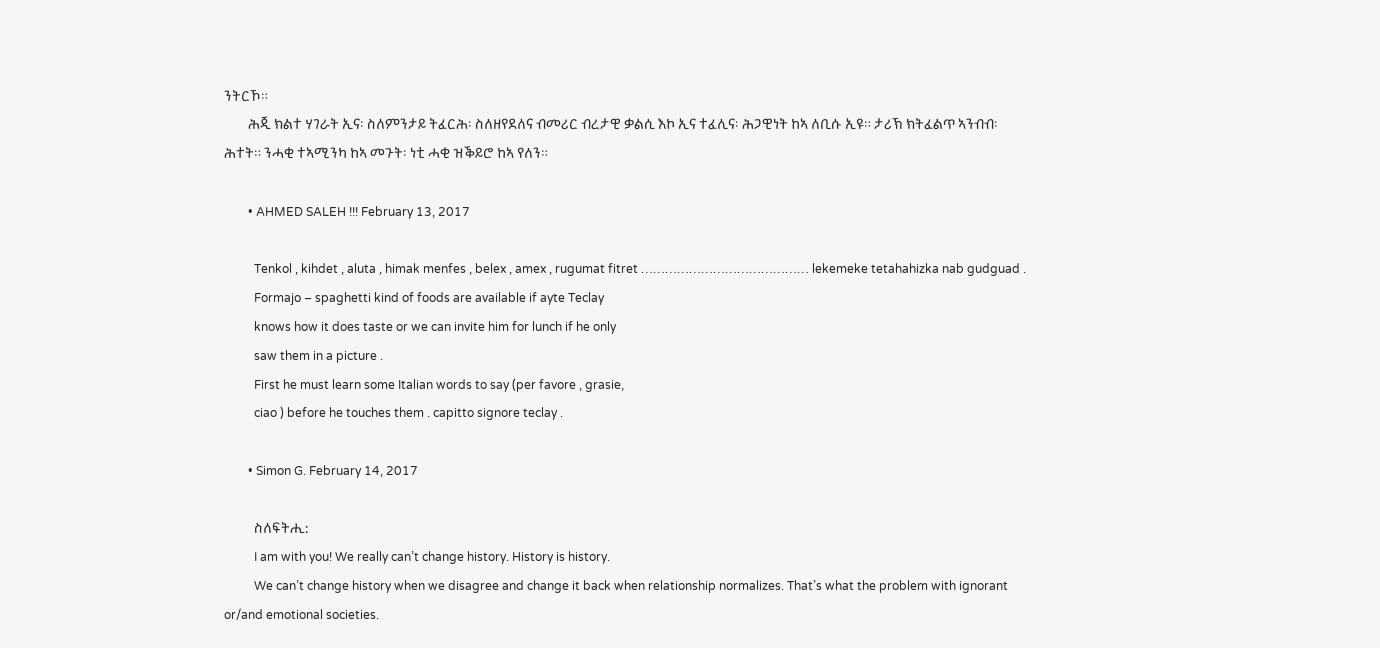ንትርኾ።
        ሕጂ ክልተ ሃገራት ኢና፡ ስለምንታይ ትፈርሕ፡ ስለዘየደለና ብመሪር ብረታዊ ቃልሲ እኮ ኢና ተፈሊና፡ ሕጋዊነት ከኣ ለቢሱ ኢዩ። ታሪኽ ክትፈልጥ ኣንብብ፡ ሕተት። ንሓቂ ተኣሚንካ ከኣ መጉት፡ ነቲ ሓቂ ዝቕይሮ ከኣ የለን።

        • AHMED SALEH !!! February 13, 2017

          Tenkol , kihdet , aluta , himak menfes , belex , amex , rugumat fitret …………………………………… lekemeke tetahahizka nab gudguad .
          Formajo – spaghetti kind of foods are available if ayte Teclay
          knows how it does taste or we can invite him for lunch if he only
          saw them in a picture .
          First he must learn some Italian words to say (per favore , grasie,
          ciao ) before he touches them . capitto signore teclay .

        • Simon G. February 14, 2017

          ስለፍትሒ:
          I am with you! We really can’t change history. History is history.
          We can’t change history when we disagree and change it back when relationship normalizes. That’s what the problem with ignorant or/and emotional societies.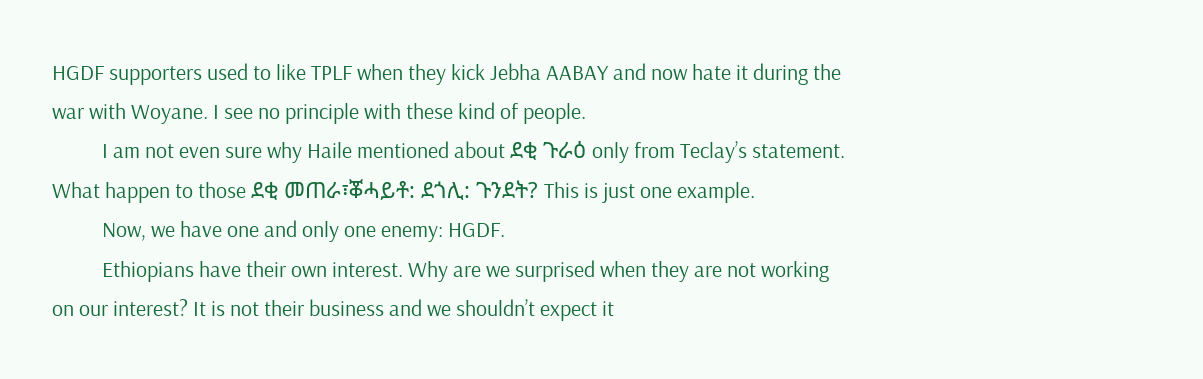HGDF supporters used to like TPLF when they kick Jebha AABAY and now hate it during the war with Woyane. I see no principle with these kind of people.
          I am not even sure why Haile mentioned about ደቂ ጉራዕ only from Teclay’s statement. What happen to those ደቂ መጠራ፣ቖሓይቶ: ደጎሊ: ጉንደት? This is just one example.
          Now, we have one and only one enemy: HGDF.
          Ethiopians have their own interest. Why are we surprised when they are not working on our interest? It is not their business and we shouldn’t expect it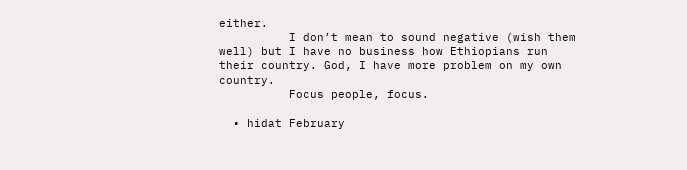either.
          I don’t mean to sound negative (wish them well) but I have no business how Ethiopians run their country. God, I have more problem on my own country.
          Focus people, focus.

  • hidat February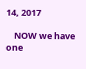14, 2017

    NOW we have one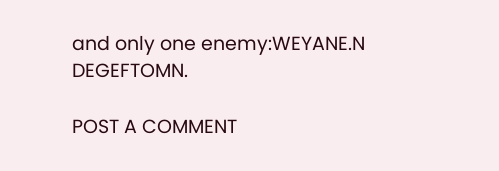and only one enemy:WEYANE.N DEGEFTOMN.

POST A COMMENT